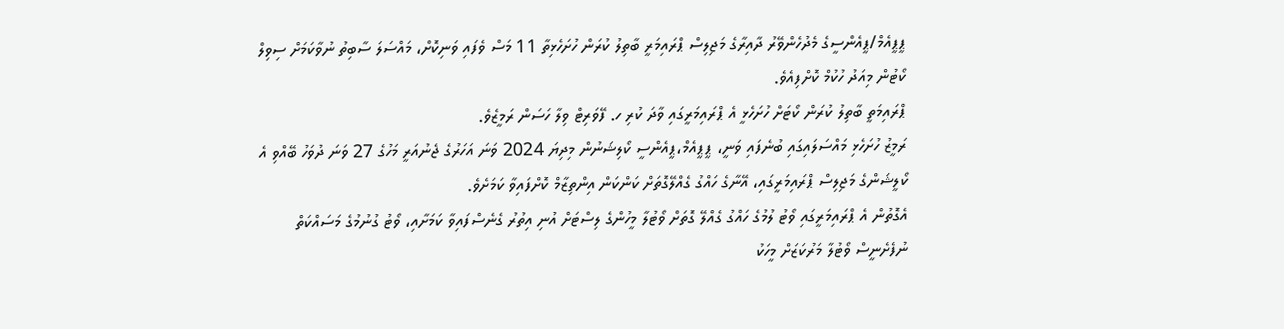ޕީޕީއެމް/ޕީއެންސީގެ މެދުހެންވޭރު ދާއިރާގެ މަޖިލިސް ޕްރައިމަރީ ބާތިލު ކުރަން ހުށަހެޅިތާ 11 މަސް ވެފައި ވަނިކޮށް، މައްސަލަ ސާބިތު ނުވާކަމަށް ސިވިލް ކޯޓުން މިއަދު ހުކުމް ކޮށްފިއެވެ.
ޕްރައިމަތީ ބާތިލު ކުރަން ކޯޓަށް ހުށަހެޅީ އެ ޕްރައިމަރީގައި ވާދަ ކުރި ހ. ފޭވަރިޓް ވިލާ ހަސަން ރަމީޒެވެ.
ރަމީޒު ހުށަހެޅި މައްސަލައިގައި ބުނެފައި ވަނީ، ޕީޕީއެމް،ޕީއެންސީ ކޯލިޝަނުން މިދިޔަ 2024 ވަނަ އަހަރުގެ ޖެނުއަރީ މަހުގެ 27 ވަނަ ދުވަހު ބޭއްވި އެ ކޯލީޝަންގެ މަޖިލިސް ޕްރައިމަރީގައި، އޭނާގެ ހައްގު ގެއްލޭގޮތަށް ކަންކަން އިންތިޒާމް ކޮށްފައިވާ ކަމަށެވެ.
އެގޮތުން އެ ޕްރައިމަރީގައި ވޯޓު ލުމުގެ ހައްގު ގެއްލޭ ގޮތަށް ވޯޓުލާ މީހުންގެ ލިސްޓަށް އުނި އިތުރު ގެނެސްފައިވާ ކަމަށާއި، ވޯޓު ގުނުމުގެ މަސައްކަތް ނުފެށެނީސް ވޯޓުލާ މަރުކަޒަށް މީހަކު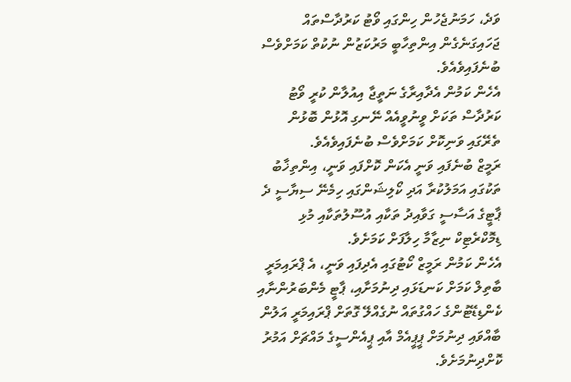ވަދެ، ހަމަނުޖެހުން ހިންގައި ވޯޓު ކަރުދާސްތައް ޖަހައިގަނެގެން އިންތިހާބީ މަރުކަޒުން ނުކުތް ކަމަށްވެސް ބުނެފައިވެއެވެ.
އެހެން ކަމުން އެދާއިރާގެ ނަތީޖާ އިއުލާން ކުރީ ވޯޓު ކަރުދާސް ތަކަށް ވީނުވީއެއް ނޭނގި އޮޅުން ބޮޅުން ތެރޭގައި ވަނިކޮށް ކަމަށްވެސް ބުނެފައިވެއެވެ.
ރަމީޒް ބުނެފައި ވަނީ އެކަން ކޮށްފައި ވަނީ، އިންތިޚާބު ތަކުގައި އަމަލުކުރާ އަދި ކޯލިޝަންގައި ހިމެނޭ ސިޔާސީ ދެ ޕާޓީގެ އަސާސީ ގަވާއިދު ތަކާއި އުސޫލުތަކާއި މުޅި ޑިމޮކްރެޓިކް ނިޒާމާ ހިލާފަށް ކަމަށެވެ.
އެހެން ކަމުން ރަމީޒް ކޯޓުގައި އެދިފައި ވަނީ، އެ ޕްރައިމަރީ ބާތިލް ކަމަށް ކަނޑަޅައި ދިނުމަށާއި، ޕާޓީ މެންބަރުންނާއި ކެންޑިޑޭޓުންގެ ހައްގުތައް ނުގެއްލޭ ގޮތަށް ޕްރައިމަރީ އަލުން ބާއްވައި ދިނުމަށް ޕީޕީއެމް އާއި ޕީއެންސީގެ މައްޗަށް އަމުރު ކޮށްދިނުމަށެވެ.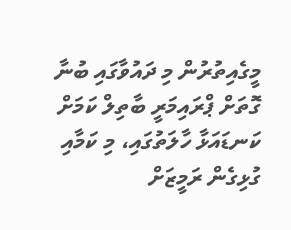މީގެއިތުރުން މި ދައުވާގައި ބުނާ ގޮތަށް ޕްރައިމަރީ ބާތިލް ކަމަށް ކަނޑައަޅާ ހާލަތުގައި، މި ކަމާއި ގުޅިގެން ރަމީޒަށް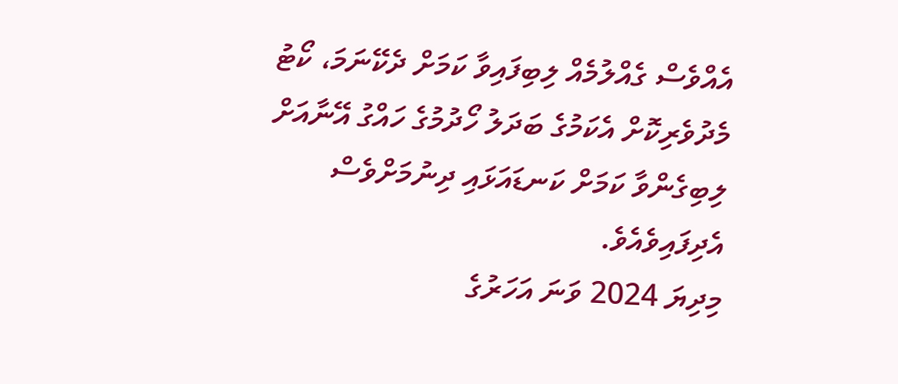އެއްވެސް ގެއްލުމެއް ލިބިފައިވާ ކަމަށް ދެކޭނަމަ، ކޯޓު މެދުވެރިކޮށް އެކަމުގެ ބަދަލު ހޯދުމުގެ ހައްގު އޭނާއަށް ލިބިގެންވާ ކަމަށް ކަނޑައަޅައި ދިނުމަށްވެސް އެދިފައިވެއެވެ.
މިދިޔަ 2024 ވަނަ އަހަރުގެ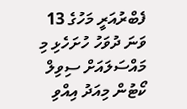ފެބްރުއަރީ މަހުގެ 13 ވަނަ ދުވަހު ހުށަހެޅި މި މައްސަލައަށް ސިވިލް ކޯޓުން މިއަދު އިއްވި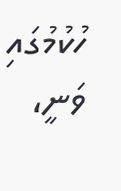ހުކުމުގައި ވަނީ،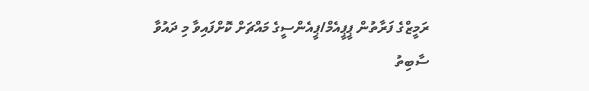ރަމީޒްގެ ފަރާތުން ޕީޕީއެމް/ޕީއެންސީގެ މައްޗަށް ކޮށްފައިވާ މި ދައުވާ ސާބިތު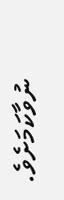ނުވާކަމަށެވެ.